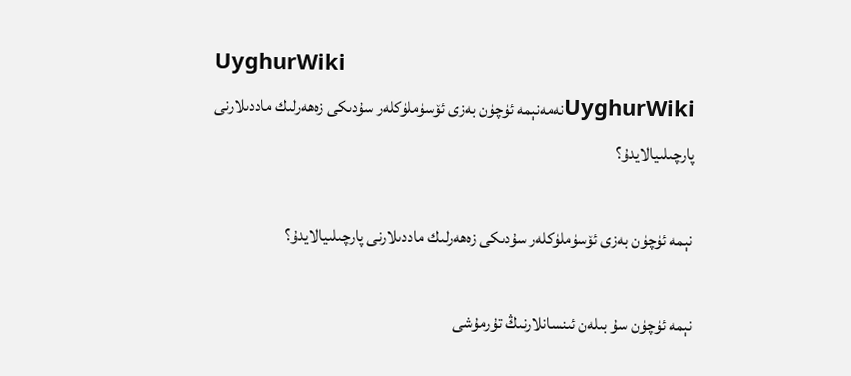UyghurWiki
UyghurWikiنەمەنېمە ئۈچۈن بەزى ئۆسۈملۈكلەر سۇدىكى زەھەرلىك ماددىلارنى پارچىلىيالايدۇ؟

نېمە ئۈچۈن بەزى ئۆسۈملۈكلەر سۇدىكى زەھەرلىك ماددىلارنى پارچىلىيالايدۇ؟

نېمە ئۈچۈن سۇ بىلەن ئىنسانلارنىڭ تۇرمۇشى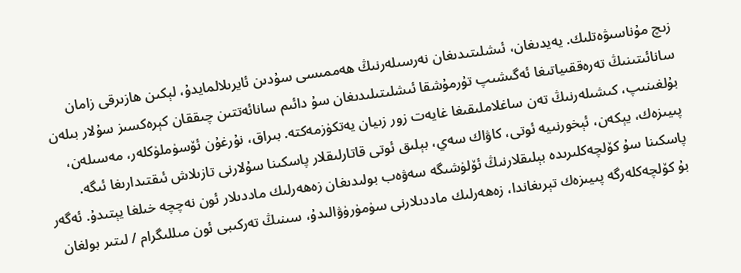زىچ مۇناسىۋەتلىك. يەيدىغان، ئىشلىتىدىغان نەرسىلەرنىڭ ھەممىسى سۇدىن ئايرىلالمايدۇ، لېكىن ھازىرقى زامان سانائىتىنىڭ تەرەققىياتىغا ئەگىشىپ تۇرمۇشقا ئىشلىتىلىدىغان سۇ دائىم سانائەتتىن چىققان كېرەكسىز سۇلار بىلەن بۇلغىنىپ، كىشىلەرنىڭ تەن ساغلاملىقىغا غايەت زور زىيان يەتكۈزمەكتە. بىراق، نۇرغۇن ئۆسۈملۈكلەر، مەسىلەن، پىيىزەك، يېكەن، ئېخورنىيە ئوتى، كاۋاك سەي، بېلىق ئوتى قاتارلىقلار پاسكىنا سۇلارنى تازىلاش ئىقتىدارىغا ئىگە. پاسكىنا سۇ كۆلچەكلىرىدە بېلىقلارنىڭ ئۆلۈشىگە سەۋەب بولىدىغان زەھەرلىك ماددىلار ئون نەچچە خىلغا يېتىدۇ. ئەگەر بۇ كۆلچەكلەرگە پىيىزەك تېرىغاندا، زەھەرلىك ماددىلارنى سۈمۈرۈۋالىدۇ، سىنىڭ تەركىبى ئون مىللىگرام / لىتىر بولغان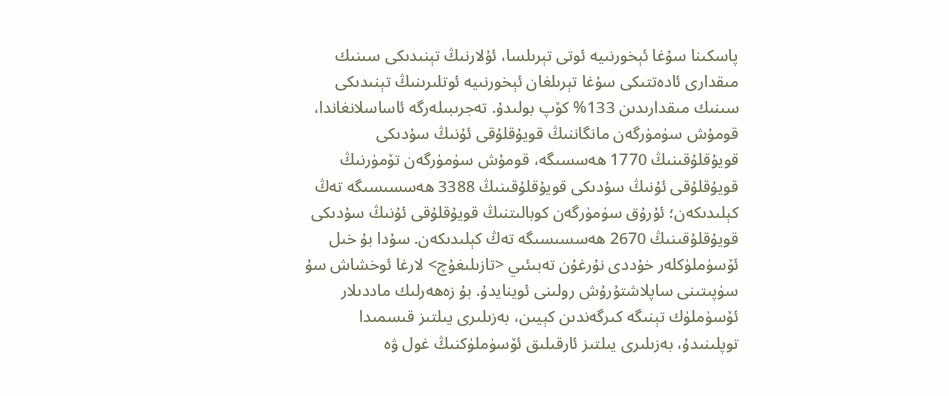پاسكىنا سۇغا ئېخورنىيە ئوتى تېرىلسا، ئۇلارنىڭ تېنىدىكى سىنىك مىقدارى ئادەتتىكى سۇغا تېرىلغان ئېخورنىيە ئوتلىرىنىڭ تېنىدىكى سىنىك مىقدارىدىن 133% كۆپ بولىدۇ. تەجرىبىلەرگە ئاساسلانغاندا، قومۇش سۈمۈرگەن مانگاننىڭ قويۇقلۇقى ئۇنىڭ سۇدىكى قويۇقلۇقىنىڭ 1770 ھەسسىگە، قومۇش سۈمۈرگەن تۆمۈرنىڭ قويۇقلۇقى ئۇنىڭ سۇدىكى قويۇقلۇقىنىڭ 3388 ھەسسىسىگە تەڭ كېلىدىكەن؛ ئۇرۇق سۈمۈرگەن كوبالىتنىڭ قويۇقلۇقى ئۇنىڭ سۇدىكى قويۇقلۇقىنىڭ 2670 ھەسسىسىگە تەڭ كېلىدىكەن. سۇدا بۇ خىل ئۆسۈملۈكلەر خۇددى نۇرغۇن تەبىئىي <تازىلىغۇچ> لارغا ئوخشاش سۇ سۈپىتىنى ساپلاشتۇرۇش رولىنى ئوينايدۇ. بۇ زەھەرلىك ماددىلار ئۆسۈملۈك تېنىگە كىرگەندىن كېيىن، بەزىلىرى يىلتىز قىسمىدا توپلىنىدۇ، بەزىلىرى يىلتىز ئارقىلىق ئۆسۈملۈكنىڭ غول ۋە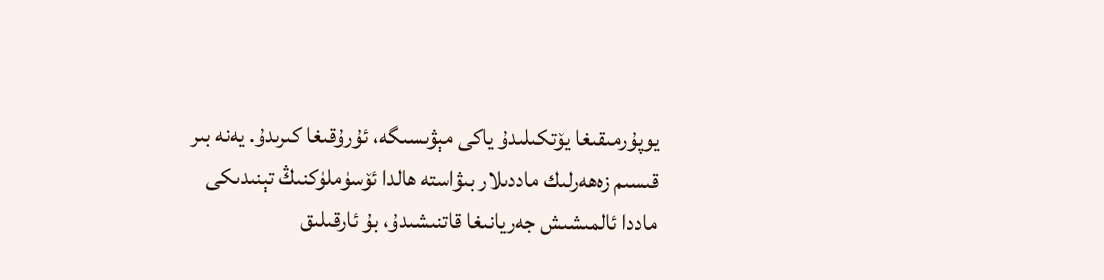يوپۇرمىقىغا يۆتكىلىدۇ ياكى مېۋىسىگە، ئۇرۇقىغا كىرىدۇ. يەنە بىر قىسىم زەھەرلىك ماددىلار بىۋاستە ھالدا ئۆسۈملۈكنىڭ تېنىدىكى ماددا ئالمىشىش جەريانىغا قاتنىشىدۇ، بۇ ئارقىلىق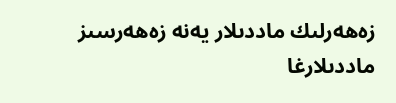زەھەرلىك ماددىلار يەنە زەھەرسىز ماددىلارغا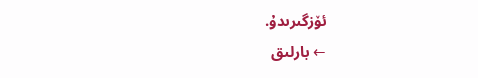ئۆزگىرىدۇ.
← بارلىق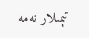تېمىلار نەمە